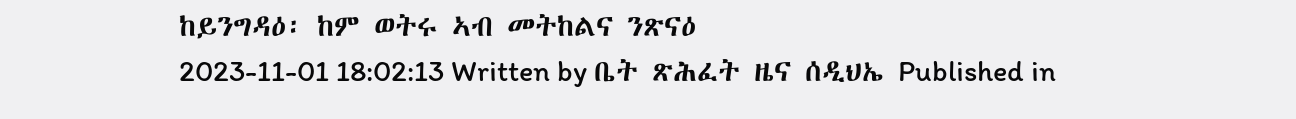ከይንግዳዕ፡ ከም ወትሩ ኣብ መትከልና ንጽናዕ
2023-11-01 18:02:13 Written by ቤት ጽሕፈት ዜና ሰዲህኤ Published in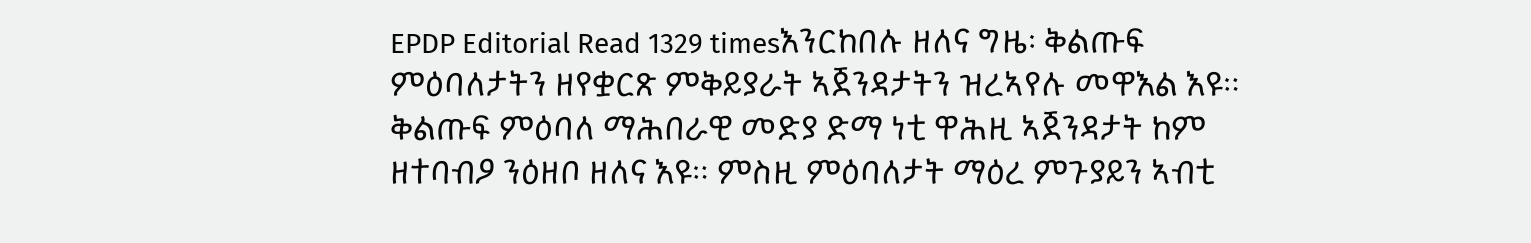EPDP Editorial Read 1329 timesእንርከበሉ ዘለና ግዜ፡ ቅልጡፍ ምዕባለታትን ዘየቋርጽ ምቅይያራት ኣጀንዳታትን ዝረኣየሉ መዋእል እዩ። ቅልጡፍ ምዕባለ ማሕበራዊ መድያ ድማ ነቲ ዋሕዚ ኣጀንዳታት ከም ዘተባብዖ ንዕዘቦ ዘለና እዩ። ምስዚ ምዕባለታት ማዕረ ምጉያይን ኣብቲ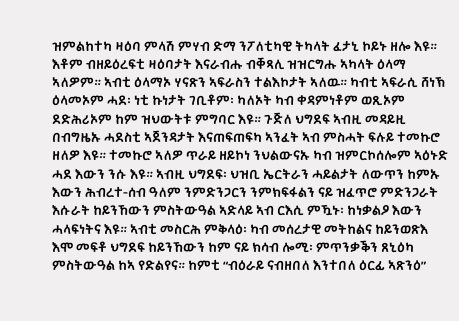ዝምልከተካ ዛዕባ ምላሽ ምሃብ ድማ ንፖለቲካዊ ትካላት ፈታኒ ኮይኑ ዘሎ እዩ።
እቶም ብዘይዕረፍቲ ዛዕባታት እናራብሑ ብቐጻሊ ዝዝርግሑ ኣካላት ዕላማ ኣለዎም። ኣብቲ ዕላማኦ ሃናጽን ኣፍራስን ተልእኮታት ኣለዉ። ካብቲ ኣፍራሲ ሸነኽ ዕላመኦም ሓደ፡ ነቲ ኩነታት ገቢቶም፡ ካለኦት ካብ ቀዳምነቶም ወጺኦም ደድሕሪኦም ከም ዝህውትቱ ምግባር እዩ። ጉጅለ ህግደፍ ኣብዚ መዳይዚ በብግዜኡ ሓደስቲ ኣጀንዳታት እናጠፍጠፍካ ኣንፈት ኣብ ምስሓት ፍሉይ ተመኩሮ ዘለዎ እዩ። ተመኩሮ ኣለዎ ጥራይ ዘይኮነ ንህልውናኡ ካብ ዝምርኮሰሎም ኣዕኑድ ሓደ እውን ንሱ እዩ። ኣብዚ ህግደፍ፡ ህዝቢ ኤርትራን ሓይልታት ለውጥን ከምኡ እውን ሕብረተ-ሰብ ዓለም ንምድንጋርን ንምክፍፋልን ናይ ዝፈጥሮ ምድንጋራት እሱራት ከይንኸውን ምስትውዓል ኣድላይ ኣብ ርእሲ ምዃኑ፡ ከነቃልዖ እውን ሓላፍነትና እዩ። ኣብቲ መስርሕ ምቅላዕ፡ ካብ መሰረታዊ መትከልና ከይንወጽእ እሞ መፍቶ ህግደፍ ከይንኸውን ከም ናይ ክሳብ ሎሚ፡ ምጥንቃቕን ጸኒዕካ ምስትውዓል ከኣ የድልየና። ከምቲ “ብዕራይ ናብዘበለ እንተበለ ዕርፊ ኣጽንዕ”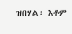ዝበሃል፡ እቶም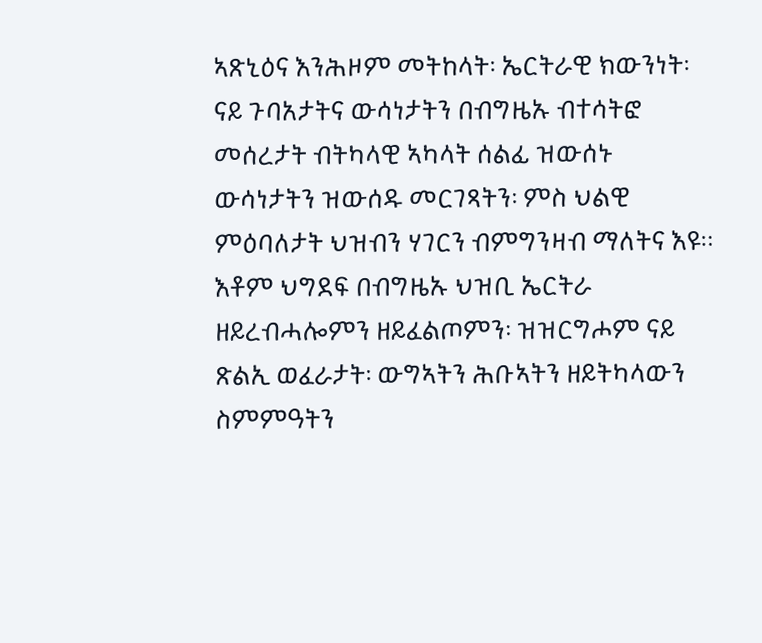ኣጽኒዕና እንሕዞም መትከላት፡ ኤርትራዊ ክውንነት፡ ናይ ጉባአታትና ውሳነታትን በብግዜኡ ብተሳትፎ መሰረታት ብትካላዊ ኣካላት ሰልፊ ዝውሰኑ ውሳነታትን ዝውሰዱ መርገጻትን፡ ምስ ህልዊ ምዕባለታት ህዝብን ሃገርን ብምግንዛብ ማለትና እዩ።
እቶም ህግደፍ በብግዜኡ ህዝቢ ኤርትራ ዘይረብሓሎምን ዘይፈልጦምን፡ ዝዝርግሖም ናይ ጽልኢ ወፈራታት፡ ውግኣትን ሕቡኣትን ዘይትካላውን ስምምዓትን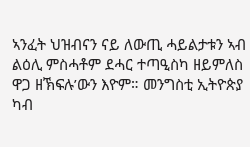ኣንፈት ህዝብናን ናይ ለውጢ ሓይልታቱን ኣብ ልዕሊ ምስሓቶም ደሓር ተጣዒስካ ዘይምለስ ዋጋ ዘኽፍሉ’ውን እዮም። መንግስቲ ኢትዮጵያ ካብ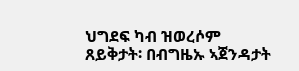ህግደፍ ካብ ዝወረሶም ጸይቅታት፡ በብግዜኡ ኣጀንዳታት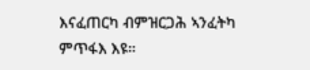እናፈጠርካ ብምዝርጋሕ ኣንፈትካ ምጥፋእ እዩ።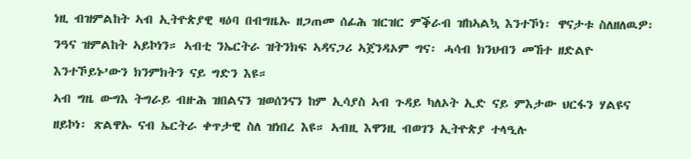ነዚ ብዝምልከት ኣብ ኢትዮጵያዊ ዛዕባ በብግዜኡ ዘጋጠመ ሰፊሕ ዝርዝር ምቕራብ ዝከኣልኳ እንተኾነ፡ ዋናታቱ ስለዘለዉዎ፡ ንዓና ዝምልከት ኣይኮነን። ኣብቲ ንኤርትራ ዝትንክፍ ኣዳናጋሪ ኣጀንዳኦም ግና፡ ሓሳብ ክንህብን መኸተ ዘድልዮ እንተኾይኑ’ውን ክንምክትን ናይ ግድን እዩ።
ኣብ ግዜ ውግእ ትግራይ ብዙሕ ዝበልናን ዝወሰንናን ከም ኢሳያስ ኣብ ጉዳይ ካለኦት ኢድ ናይ ምእታው ህርፋን ሃልዩና ዘይኮነ፡ ጽልዋኡ ናብ ኤርትራ ቀጥታዊ ስለ ዝነበረ እዩ። ኣብዚ እዋንዚ ብወገን ኢትዮጵያ ተላዒሉ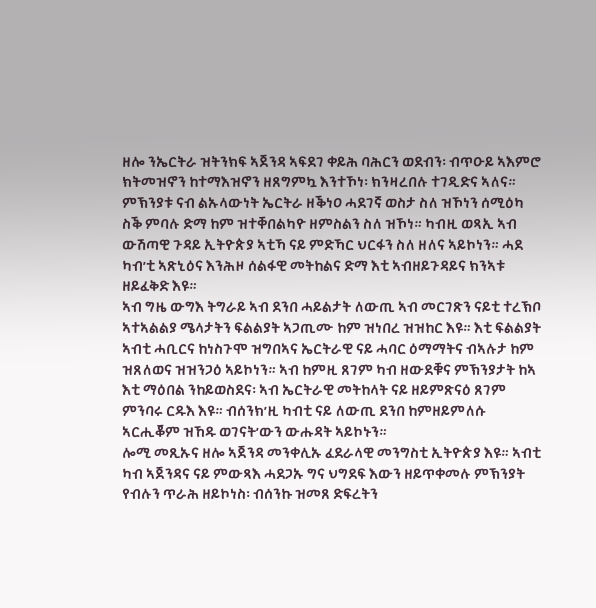ዘሎ ንኤርትራ ዝትንክፍ ኣጀንዳ ኣፍደገ ቀይሕ ባሕርን ወደብን፡ ብጥዑይ ኣእምሮ ክትመዝኖን ከተማእዝኖን ዘጸግምኳ እንተኾነ፡ ክንዛረበሉ ተገዲድና ኣለና። ምኽንያቱ ናብ ልኡላውነት ኤርትራ ዘቕነዐ ሓደገኛ ወስታ ስለ ዝኾነን ሰሚዕካ ስቕ ምባሉ ድማ ከም ዝተቐበልካዮ ዘምስልን ስለ ዝኾነ። ካብዚ ወጻኢ ኣብ ውሽጣዊ ጉዳይ ኢትዮጵያ ኣቲኻ ናይ ምድኻር ህርፋን ስለ ዘለና ኣይኮነን። ሓደ ካብ’ቲ ኣጽኒዕና እንሕዞ ሰልፋዊ መትከልና ድማ እቲ ኣብዘይጉዳይና ክንኣቱ ዘይፈቅድ እዩ።
ኣብ ግዜ ውግእ ትግራይ ኣብ ደንበ ሓይልታት ለውጢ ኣብ መርገጽን ናይቲ ተረኽቦ ኣተኣልልያ ሜላታትን ፍልልያት ኣጋጢሙ ከም ዝነበረ ዝዝከር እዩ። እቲ ፍልልያት ኣብቲ ሓቢርና ከነስጉሞ ዝግበኣና ኤርትራዊ ናይ ሓባር ዕማማትና ብኣሉታ ከም ዝጸለወና ዝዝንጋዕ ኣይኮነን። ኣብ ከምዚ ጸገም ካብ ዘውደቑና ምኽንያታት ከኣ እቲ ማዕበል ንከይወስደና፡ ኣብ ኤርትራዊ መትከላት ናይ ዘይምጽናዕ ጸገም ምንባሩ ርዱእ እዩ። ብሰንክ’ዚ ካብቲ ናይ ለውጢ ደንበ ከምዘይምለሱ ኣርሒቖም ዝኸዱ ወገናት’ውን ውሑዳት ኣይኮኑን።
ሎሚ መጺኡና ዘሎ ኣጀንዳ መንቀሊኡ ፈደራላዊ መንግስቲ ኢትዮጵያ እዩ። ኣብቲ ካብ ኣጀንዳና ናይ ምውጻእ ሓደጋኡ ግና ህግደፍ እውን ዘይጥቀመሉ ምኽንያት የብሉን ጥራሕ ዘይኮነስ፡ ብሰንኩ ዝመጸ ድፍረትን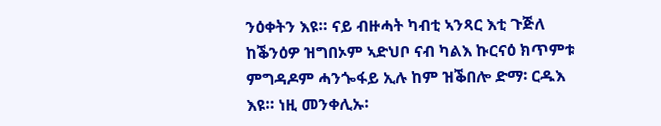ንዕቀትን እዩ። ናይ ብዙሓት ካብቲ ኣንጻር እቲ ጉጅለ ከቕንዕዎ ዝግበኦም ኣድህቦ ናብ ካልእ ኩርናዕ ክጥምቱ ምግዳዶም ሓንጐፋይ ኢሉ ከም ዝቕበሎ ድማ፡ ርዱእ እዩ። ነዚ መንቀሊኡ፡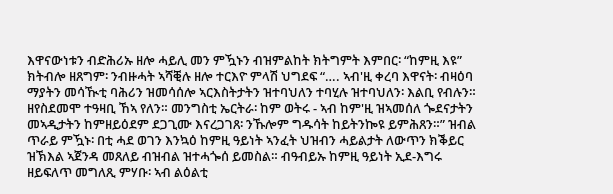እዋናውነቱን ብድሕሪኡ ዘሎ ሓይሊ መን ምዃኑን ብዝምልከት ክትግምት እምበር፡ “ከምዚ እዩ” ክትብሎ ዘጸግም፡ ንብዙሓት ኣሻቒሉ ዘሎ ተርእዮ ምላሽ ህግደፍ “…. ኣብ'ዚ ቀረባ እዋናት፡ ብዛዕባ ማያትን መሳዂቲ ባሕሪን ዝመሳሰሎ ኣርእስትታትን ዝተባህለን ተባሂሉ ዝተባህለን፡ እልቢ የብሉን። ዘየስደመሞ ተዓዛቢ ኸኣ የለን። መንግስቲ ኤርትራ፡ ከም ወትሩ - ኣብ ከም'ዚ ዝኣመሰለ ጐደናታትን መኣዲታትን ከምዘይዕደም ደጋጊሙ እናረጋገጸ፡ ንኹሎም ግዱሳት ከይትንኰዩ ይምሕጸን።” ዝብል ጥራይ ምዃኑ፡ በቲ ሓደ ወገን እንኳዕ ከምዚ ዓይነት ኣንፈት ህዝብን ሓይልታት ለውጥን ክቕይር ዝኽእል ኣጀንዳ መጸለይ ብዝብል ዝተሓጐሰ ይመስል። ብዓብይኡ ከምዚ ዓይነት ኢደ-እግሩ ዘይፍለጥ መግለጺ ምሃቡ፡ ኣብ ልዕልቲ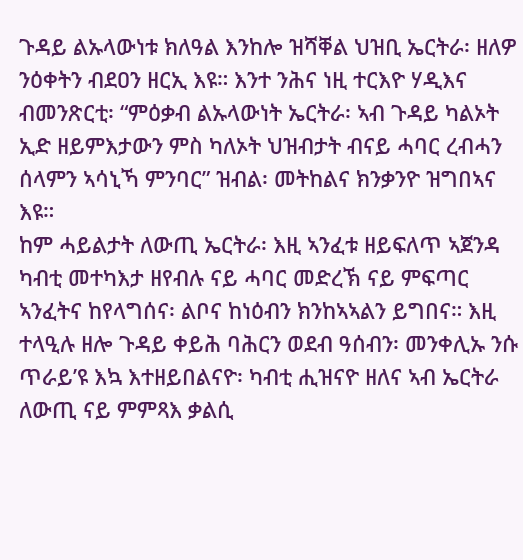ጉዳይ ልኡላውነቱ ክለዓል እንከሎ ዝሻቐል ህዝቢ ኤርትራ፡ ዘለዎ ንዕቀትን ብደዐን ዘርኢ እዩ። እንተ ንሕና ነዚ ተርእዮ ሃዲእና ብመንጽርቲ፡ “ምዕቃብ ልኡላውነት ኤርትራ፡ ኣብ ጉዳይ ካልኦት ኢድ ዘይምእታውን ምስ ካለኦት ህዝብታት ብናይ ሓባር ረብሓን ሰላምን ኣሳኒኻ ምንባር” ዝብል፡ መትከልና ክንቃንዮ ዝግበኣና እዩ።
ከም ሓይልታት ለውጢ ኤርትራ፡ እዚ ኣንፈቱ ዘይፍለጥ ኣጀንዳ ካብቲ መተካእታ ዘየብሉ ናይ ሓባር መድረኽ ናይ ምፍጣር ኣንፈትና ከየላግሰና፡ ልቦና ከነዕብን ክንከኣኣልን ይግበና። እዚ ተላዒሉ ዘሎ ጉዳይ ቀይሕ ባሕርን ወደብ ዓሰብን፡ መንቀሊኡ ንሱ ጥራይ’ዩ እኳ እተዘይበልናዮ፡ ካብቲ ሒዝናዮ ዘለና ኣብ ኤርትራ ለውጢ ናይ ምምጻእ ቃልሲ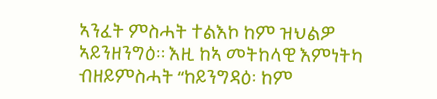ኣንፈት ምስሓት ተልእኮ ከም ዝህልዎ ኣይንዘንግዕ። እዚ ከኣ መትከላዊ እምነትካ ብዘይምስሓት “ከይንግዳዕ፡ ከም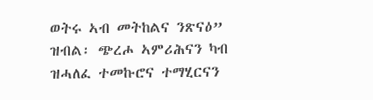ወትሩ ኣብ መትከልና ንጽናዕ” ዝብል፡ ጭረሖ ኣምሪሕናን ካብ ዝሓለፈ ተመኩሮና ተማሂርናን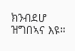ክንብደሆ ዝግበኣና እዩ።